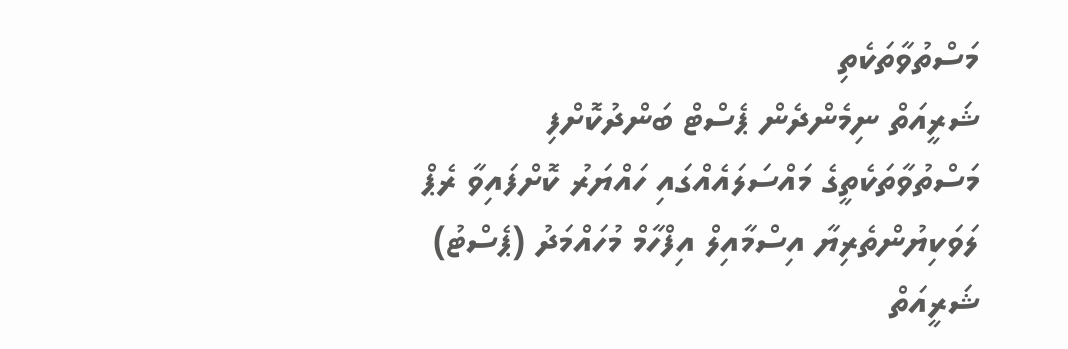މަސްތުވާތަކެތި
ޝަރީއަތް ނިމެންދެން ޕެސްޓް ބަންދުކޮށްފި
މަސްތުވާތަކެތީގެ މައްސަލައެއްގައި ހައްޔަރު ކޮށްފައިވާ ރެޕް ލަވަކިޔުންތެރިޔާ އިސްމާއިލް އިފްހާމް މުހައްމަދު (ޕެސްޓު) ޝަރީއަތް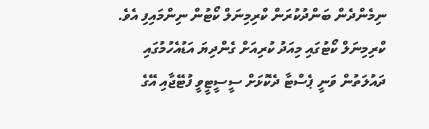ނިމެންދެން ބަންދުކުރަން ކްރިމިނަލް ކޯޓުން ނިންމައިފި އެވެ.
ކްރިމިނަލް ކޯޓުގައި މިއަދު ކުރިއަށް ގެންދިޔަ އަޑުއެހުމުގައި ދައުލަތުން ވަނީ ޕެސްޓާ ދެކޮޅަށް ސީސީޓީވީ ފުޓޭޖާއި އޭގެ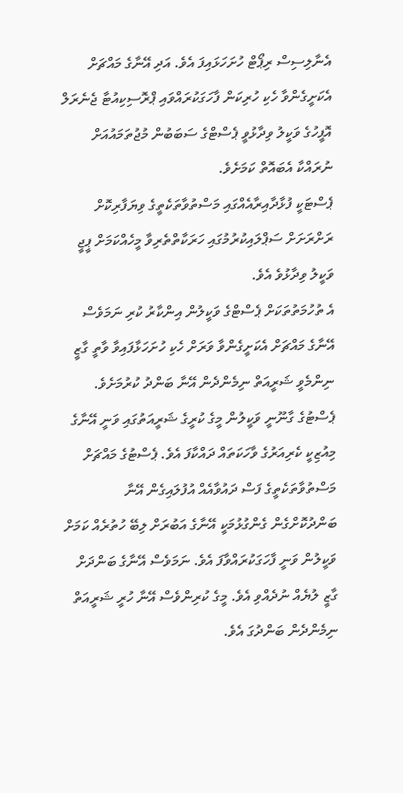އެނާލިސިސް ރިޕޯޓް ހުށަހަޅައިފަ އެވެ. އަދި އޭނާގެ މައްޗަށް އެކަށީގެންވާ ހެކި ހުރިކަން ފާހަގަކުރައްވައި ޕްރޮސިކިއުޓާ ޖެނެރަލް އޮފީހުގެ ވަކީލު ވިދާޅުވީ ޕެސްޓްގެ ސަބަބުން މުޖުތަމައުއަށް ނުރައްކާ އެބައޮތް ކަމަށެވެ.
ޕެސްޓަކީ ފުޅާދާއިރާއެއްގައި މަސްތުވާތަކެތީގެ ވިޔަފާރިކޮށް ރަށްރަށަށް ސަޕްލައިކުރުމުގައި ހަރަކާތްތެރިވާ މީހެއްކަމަށް ޕީޖީ ވަކީލު ވިދާޅުވެ އެވެ.
އެ ތުހުމަތުތަކަށް ޕެސްޓްގެ ވަކީލުން އިންކާރު ކުރި ނަމަވެސް އޭނާގެ މައްޗަށް އެކަށީގެންވާ ވަރަށް ހެކި ހުށަހަޅާފައިވާ ވާތީ ގާޒީ ނިންމެވީ ޝަރީއަތް ނިމެންދެން އޭނާ ބަންދު ކުރުމަށެވެ.
ޕެސްޓުގެ ގާނޫނީ ވަކީލުން މީގެ ކުރީގެ ޝަރީއަތުގައި ވަނީ އޭނާގެ މިއުޒިކީ ކެރިއަރުގެ ވާހަކަތައް ދައްކާފަ އެވެ. ޕެސްޓުގެ މައްޗަށް މަސްތުވާތަކެތީގެ ފަސް ދައުވާއެއް އުފުލައިގެން އޭނާ ބަންދުކޮށްގެން ގެންގުޅުމަކީ އޭނާގެ އަބުރަށް ލިބޭ ހުތުރެއް ކަމަށް ވަކީލުން ވަނީ ފާހަގަކުރައްވާފަ އެވެ. ނަމަވެސް އޭނާގެ ބަންދަށް ގާޒީ ލުޔެއް ނުދެއްވި އެވެ. މީގެ ކުރިންވެސް އޭނާ ހުރީ ޝަރީއަތް ނިމެންދެން ބަންދުގަ އެވެ.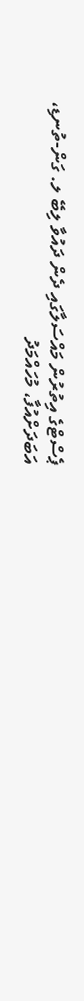ޕެސްޓްގެ އިތުރުން މައްސަލާގައި ދެން ދައުވާ ލިބޭ ލ. ގަން-ތުނޑި، އަބަދަށްއުފާ، މުހައްމަދު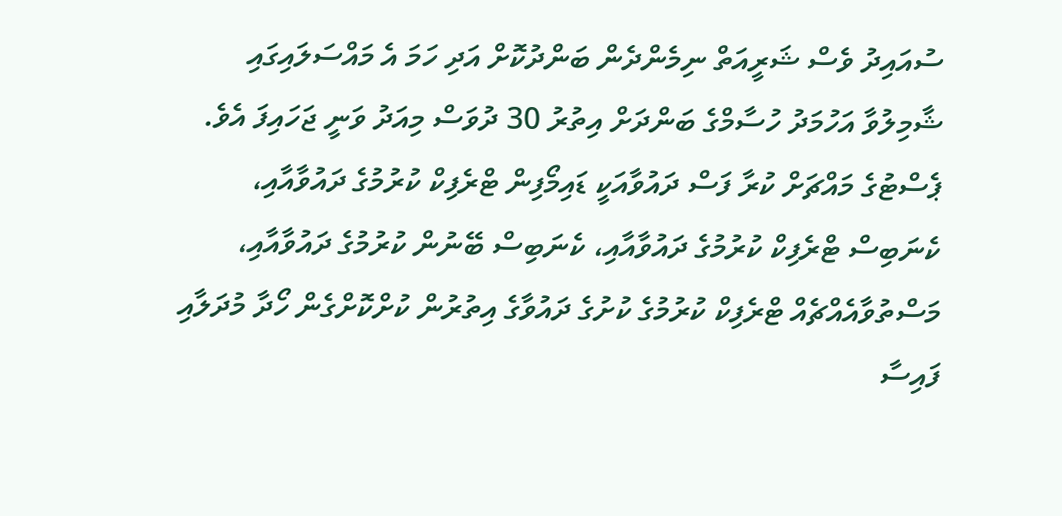ސުއައިދު ވެސް ޝަރީއަތް ނިމެންދެން ބަންދުކޮށް އަދި ހަމަ އެ މައްސަލައިގައި ޝާމިލުވާ އަހުމަދު ހުސާމްގެ ބަންދަށް އިތުރު 30 ދުވަސް މިއަދު ވަނީ ޖަހައިފަ އެވެ.
ޕެސްޓުގެ މައްޗަށް ކުރާ ފަސް ދައުވާއަކީ ޑައިމޯފިން ޓްރެފިކް ކުރުމުގެ ދައުވާއާއި، ކެނަބިސް ޓްރެފިކް ކުރުމުގެ ދައުވާއާއި، ކެނަބިސް ބޭނުން ކުރުމުގެ ދައުވާއާއި، މަސްތުވާއެއްޗެއް ޓްރެފިކް ކުރުމުގެ ކުށުގެ ދައުވާގެ އިތުރުން ކުށްކޮށްގެން ހޯދާ މުދަލާއި ފައިސާ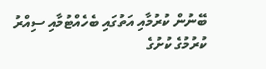ބޭނުން ކުރުމާއި އަތުގައި ބެހެއްޓުމާއި ސިއްރު ކުރުމުގެ ކުށުގެ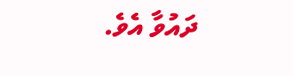ދައުވާ އެވެ.